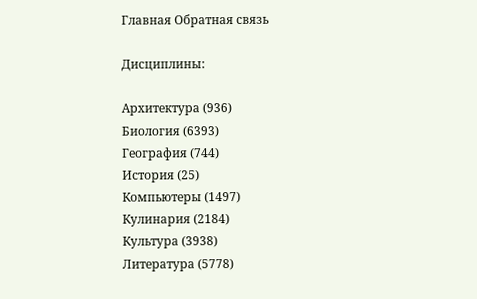Главная Обратная связь

Дисциплины:

Архитектура (936)
Биология (6393)
География (744)
История (25)
Компьютеры (1497)
Кулинария (2184)
Культура (3938)
Литература (5778)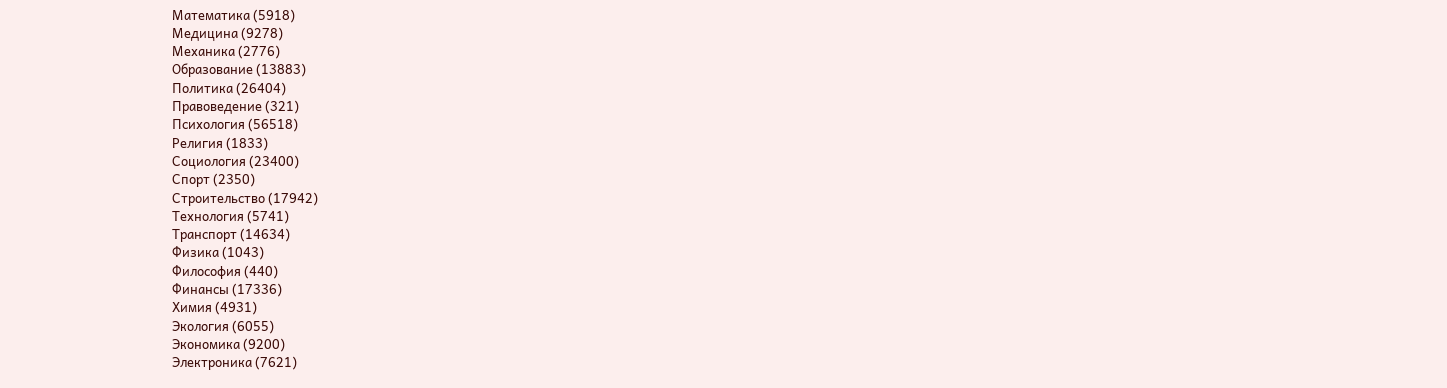Математика (5918)
Медицина (9278)
Механика (2776)
Образование (13883)
Политика (26404)
Правоведение (321)
Психология (56518)
Религия (1833)
Социология (23400)
Спорт (2350)
Строительство (17942)
Технология (5741)
Транспорт (14634)
Физика (1043)
Философия (440)
Финансы (17336)
Химия (4931)
Экология (6055)
Экономика (9200)
Электроника (7621)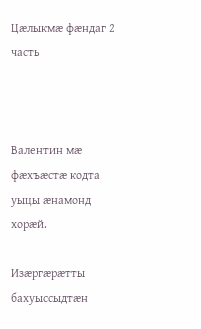Цæлыкмæ фæндаг 2 часть



Валентин мæ фæхъæстæ кодта уыцы æнамонд хорæй.

Изæргæрæтты бахуыссыдтæн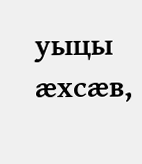уыцы æхсæв,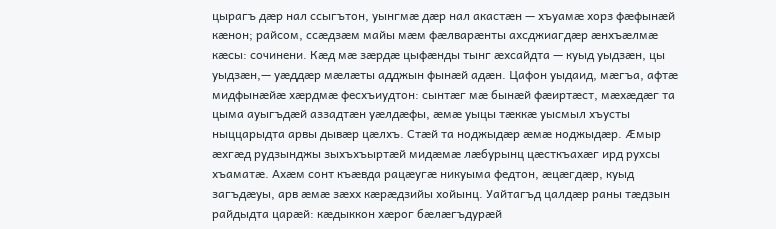цырагъ дæр нал ссыгътон, уынгмæ дæр нал акастæн — хъуамæ хорз фæфынæй кæнон; райсом, ссæдзæм майы мæм фæлварæнты ахсджиагдæр æнхъæлмæ кæсы: сочинени. Кæд мæ зæрдæ цыфæнды тынг æхсайдта — куыд уыдзæн, цы уыдзæн,— уæддæр мæлæты адджын фынæй адæн. Цафон уыдаид, мæгъа, афтæ мидфынæйæ хæрдмæ фесхъиудтон: сынтæг мæ бынæй фæиртæст, мæхæдæг та цыма ауыгъдæй аззадтæн уæлдæфы, æмæ уыцы тæккæ уысмыл хъусты ныццарыдта арвы дывæр цæлхъ. Стæй та ноджыдæр æмæ ноджыдæр. Æмыр æхгæд рудзынджы зыхъхъыртæй мидæмæ лæбурынц цæсткъахæг ирд рухсы хъаматæ. Ахæм сонт къæвда рацæугæ никуыма федтон, æцæгдæр, куыд загъдæуы, арв æмæ зæхх кæрæдзийы хойынц. Уайтагъд цалдæр раны тæдзын райдыдта царæй: кæдыккон хæрог бæлæгъдурæй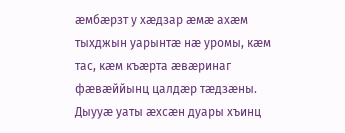æмбæрзт у хæдзар æмæ ахæм тыхджын уарынтæ нæ уромы, кæм тас, кæм къæрта æвæринаг фæвæййынц цалдæр тæдзæны. Дыууæ уаты æхсæн дуары хъинц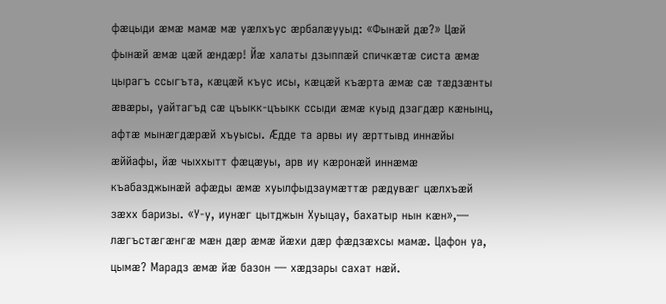фæцыди æмæ мамæ мæ уæлхъус æрбалæууыд: «Фынæй дæ?» Цæй фынæй æмæ цæй æндæр! Йæ халаты дзыппæй спичкæтæ систа æмæ цырагъ ссыгъта, кæцæй къус исы, кæцæй къæрта æмæ сæ тæдзæнты æвæры, уайтагъд сæ цъыкк-цъыкк ссыди æмæ куыд дзагдæр кæнынц, афтæ мынæгдæрæй хъуысы. Æдде та арвы иу æрттывд иннæйы æййафы, йæ чыххытт фæцæуы, арв иу кæронæй иннæмæ къабазджынæй афæды æмæ хуылфыдзаумæттæ рæдувæг цæлхъæй зæхх баризы. «У-у, иунæг цытджын Хуыцау, бахатыр нын кæн»,— лæгъстæгæнгæ мæн дæр æмæ йæхи дæр фæдзæхсы мамæ. Цафон уа, цымæ? Марадз æмæ йæ базон — хæдзары сахат нæй.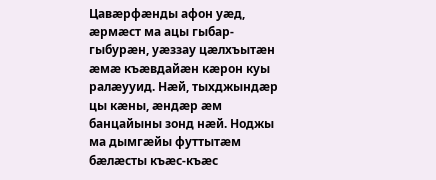Цавæрфæнды афон уæд, æрмæст ма ацы гыбар-гыбурæн, уæззау цæлхъытæн æмæ къæвдайæн кæрон куы ралæууид. Нæй, тыхджындæр цы кæны, æндæр æм банцайыны зонд нæй. Ноджы ма дымгæйы футтытæм бæлæсты къæс-къæс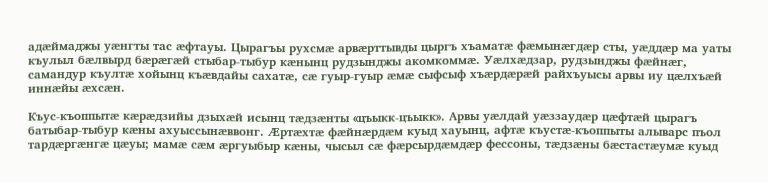адæймаджы уæнгты тас æфтауы. Цырагъы рухсмæ арвæрттывды цыргъ хъаматæ фæмынæгдæр сты, уæддæр ма уаты къулыл бæлвырд бæрæгæй стыбар-тыбур кæнынц рудзынджы акомкоммæ. Уæлхæдзар, рудзынджы фæйнæг, самандур къултæ хойынц къæвдайы сахатæ, сæ гуыр-гуыр æмæ сыфсыф хъæрдæрæй райхъуысы арвы иу цæлхъæй иннæйы æхсæн.

Къус-къоппытæ кæрæдзийы дзыхæй исынц тæдзæнты «цъыкк-цъыкк». Арвы уæлдай уæззаудæр цæфтæй цырагъ батыбар-тыбур кæны ахуыссынæввонг. Æртæхтæ фæйнæрдæм куыд хауынц, афтæ къустæ-къоппыты алыварс пъол тардæргæнгæ цæуы; мамæ сæм æргуыбыр кæны, чысыл сæ фæрсырдæмдæр фессоны, тæдзæны бæстастæумæ куыд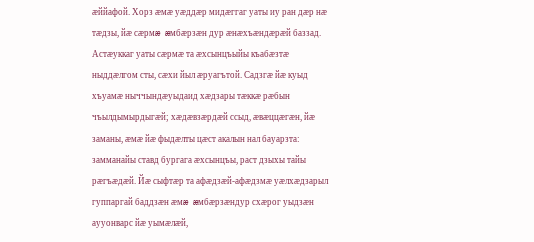æййафой. Хорз æмæ уæддæр мидæггаг уаты иу ран дæр нæ тæдзы, йæ сæрмæ æмбæрзæн дур æнæхъæндæрæй баззад. Астæуккаг уаты сæрмæ та æхсынцъыйы къабæзтæ ныддæлгом сты, сæхи йыл æруагътой. Садзгæ йæ куыд хъуамæ ныччындæуыдаид хæдзары тæккæ рæбын чъылдымырдыгæй; хæдæвзæрдæй ссыд, æвæццæгæн, йæ заманы, æмæ йæ фыдæлты цæст акалын нал бауарзта: замманайы ставд бургага æхсынцъы, раст дзыхы тайы рæгъæдæй. Йæ сыфтæр та афæдзæй-афæдзмæ уæлхæдзарыл гуппаргай баддзæн æмæ æмбæрзæндур схæрог уыдзæн аууонварс йæ уымæлæй,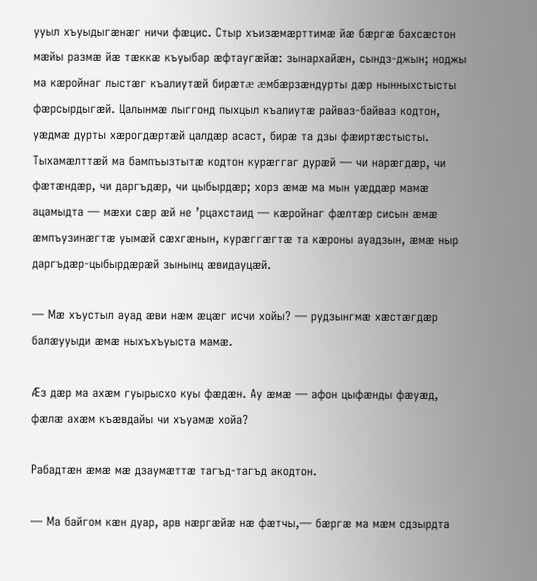ууыл хъуыдыгæнæг ничи фæцис. Стыр хъизæмæрттимæ йæ бæргæ бахсæстон мæйы размæ йæ тæккæ къуыбар æфтаугæйæ: зынархайæн, сындз-джын; ноджы ма кæройнаг лыстæг къалиутæй бирæтæ æмбæрзæндурты дæр нынныхстысты фæрсырдыгæй. Цалынмæ лыггонд пыхцыл къалиутæ райваз-байваз кодтон, уæдмæ дурты хæрогдæртæй цалдæр асаст, бирæ та дзы фæиртæстысты. Тыхамæлттæй ма бампъызтытæ кодтон курæггаг дурæй — чи нарæгдæр, чи фæтæндæр, чи даргъдæр, чи цыбырдæр; хорз æмæ ма мын уæддæр мамæ ацамыдта — мæхи сæр æй не ’рцахстаид — кæройнаг фæлтæр сисын æмæ æмпъузинæгтæ уымæй сæхгæнын, курæггæгтæ та кæроны ауадзын, æмæ ныр даргъдæр-цыбырдæрæй зынынц æвидауцæй.

— Мæ хъустыл ауад æви нæм æцæг исчи хойы? — рудзынгмæ хæстæгдæр балæууыди æмæ ныхъхъуыста мамæ.

Æз дæр ма ахæм гуырысхо куы фæдæн. Ау æмæ — афон цыфæнды фæуæд, фæлæ ахæм къæвдайы чи хъуамæ хойа?

Рабадтæн æмæ мæ дзаумæттæ тагъд-тагъд акодтон.

— Ма байгом кæн дуар, арв нæргæйæ нæ фæтчы,— бæргæ ма мæм сдзырдта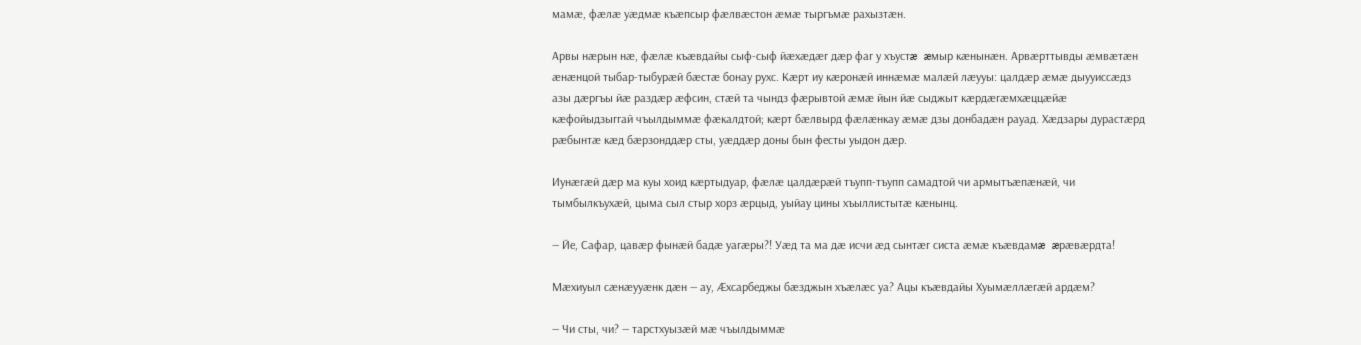мамæ, фæлæ уæдмæ къæпсыр фæлвæстон æмæ тыргъмæ рахызтæн.

Арвы нæрын нæ, фæлæ къæвдайы сыф-сыф йæхæдæг дæр фаг у хъустæ æмыр кæнынæн. Арвæрттывды æмвæтæн æнæнцой тыбар-тыбурæй бæстæ бонау рухс. Кæрт иу кæронæй иннæмæ малæй лæууы: цалдæр æмæ дыууиссæдз азы дæргъы йæ раздæр æфсин, стæй та чындз фæрывтой æмæ йын йæ сыджыт кæрдæгæмхæццæйæ кæфойыдзыггай чъылдыммæ фæкалдтой; кæрт бæлвырд фæлæнкау æмæ дзы донбадæн рауад. Хæдзары дурастæрд рæбынтæ кæд бæрзонддæр сты, уæддæр доны бын фесты уыдон дæр.

Иунæгæй дæр ма куы хоид кæртыдуар, фæлæ цалдæрæй тъупп-тъупп самадтой чи армытъæпæнæй, чи тымбылкъухæй, цыма сыл стыр хорз æрцыд, уыйау цины хъыллистытæ кæнынц.

— Йе, Сафар, цавæр фынæй бадæ уагæры?! Уæд та ма дæ исчи æд сынтæг систа æмæ къæвдамæ æрæвæрдта!

Мæхиуыл сæнæууæнк дæн — ау, Æхсарбеджы бæзджын хъæлæс уа? Ацы къæвдайы Хуымæллæгæй ардæм?

— Чи сты, чи? — тарстхуызæй мæ чъылдыммæ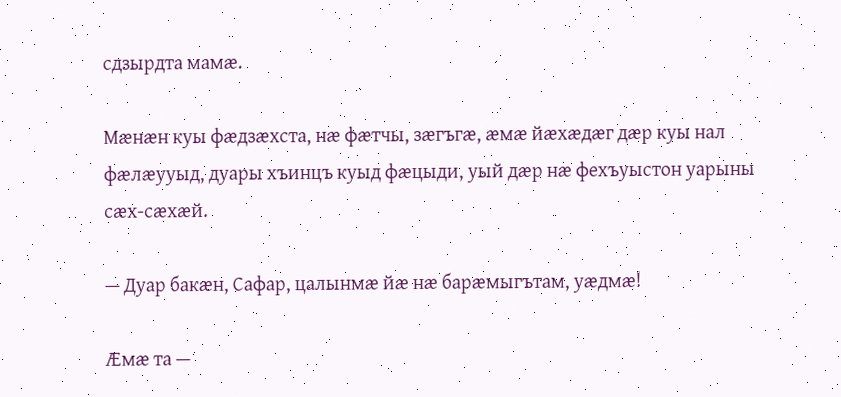сдзырдта мамæ.

Мæнæн куы фæдзæхста, нæ фæтчы, зæгъгæ, æмæ йæхæдæг дæр куы нал фæлæууыд, дуары хъинцъ куыд фæцыди, уый дæр нæ фехъуыстон уарыны сæх-сæхæй.

— Дуар бакæн, Сафар, цалынмæ йæ нæ барæмыгътам, уæдмæ!

Æмæ та —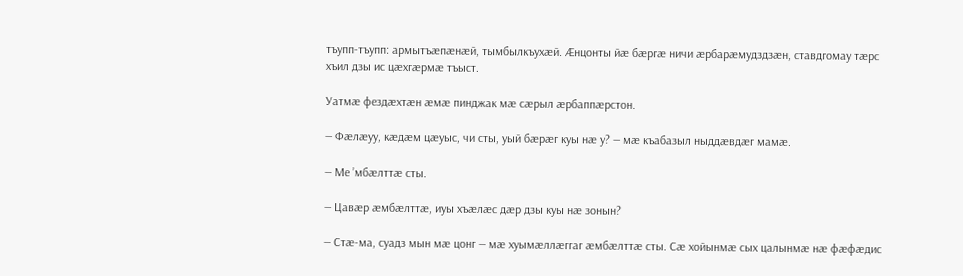тъупп-тъупп: армытъæпæнæй, тымбылкъухæй. Æнцонты йæ бæргæ ничи æрбарæмудздзæн, ставдгомау тæрс хъил дзы ис цæхгæрмæ тъыст.

Уатмæ фездæхтæн æмæ пинджак мæ сæрыл æрбаппæрстон.

— Фæлæуу, кæдæм цæуыс, чи сты, уый бæрæг куы нæ у? — мæ къабазыл ныддæвдæг мамæ.

— Ме ’мбæлттæ сты.

— Цавæр æмбæлттæ, иуы хъæлæс дæр дзы куы нæ зонын?

— Стæ-ма, суадз мын мæ цонг — мæ хуымæллæггаг æмбæлттæ сты. Сæ хойынмæ сых цалынмæ нæ фæфæдис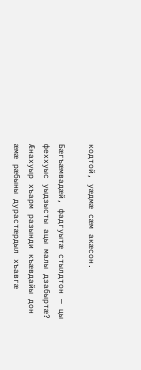кодтой, уæдмæ сæм акæсон.

Бæгъæмвадæй, фадгуытæ стылдтон — цы феххуыс уыдзысты ацы малы дзабыртæ? Æнахуыр хъарм разынди къæвдайы дон æмæ рæбыны дурастæрдыл хъавгæ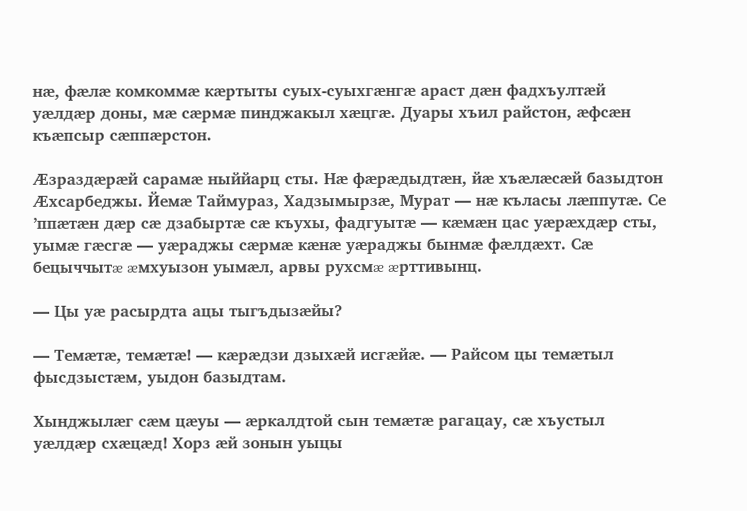нæ, фæлæ комкоммæ кæртыты суых-суыхгæнгæ араст дæн фадхъултæй уæлдæр доны, мæ сæрмæ пинджакыл хæцгæ. Дуары хъил райстон, æфсæн къæпсыр сæппæрстон.

Æзраздæрæй сарамæ ныййарц сты. Нæ фæрæдыдтæн, йæ хъæлæсæй базыдтон Æхсарбеджы. Йемæ Таймураз, Хадзымырзæ, Мурат — нæ къласы лæппутæ. Се ’ппæтæн дæр сæ дзабыртæ сæ къухы, фадгуытæ — кæмæн цас уæрæхдæр сты, уымæ гæсгæ — уæраджы сæрмæ кæнæ уæраджы бынмæ фæлдæхт. Сæ бецыччытæ æмхуызон уымæл, арвы рухсмæ æрттивынц.

— Цы уæ расырдта ацы тыгъдызæйы?

— Темæтæ, темæтæ! — кæрæдзи дзыхæй исгæйæ. — Райсом цы темæтыл фысдзыстæм, уыдон базыдтам.

Хынджылæг сæм цæуы — æркалдтой сын темæтæ рагацау, сæ хъустыл уæлдæр схæцæд! Хорз æй зонын уыцы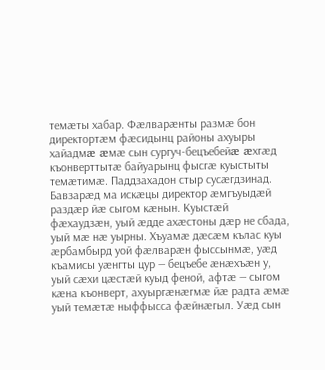темæты хабар. Фæлварæнты размæ бон директортæм фæсидынц районы ахуыры хайадмæ æмæ сын сургуч-бецъебейæ æхгæд къонверттытæ байуарынц фысгæ куыстыты темæтимæ. Паддзахадон стыр сусæгдзинад. Бавзарæд ма искæцы директор æмгъуыдæй раздæр йæ сыгом кæнын. Куыстæй фæхаудзæн, уый æдде ахæстоны дæр не сбада, уый мæ нæ уырны. Хъуамæ дæсæм кълас куы æрбамбырд уой фæлварæн фыссынмæ, уæд къамисы уæнгты цур — бецъебе æнæхъæн у, уый сæхи цæстæй куыд феной, афтæ — сыгом кæна къонверт, ахуыргæнæгмæ йæ радта æмæ уый темæтæ ныффысса фæйнæгыл. Уæд сын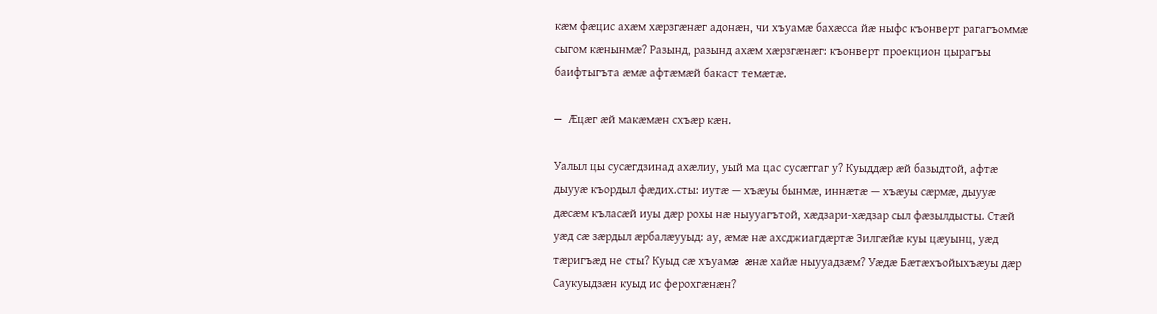кæм фæцис ахæм хæрзгæнæг адонæн, чи хъуамæ бахæсса йæ ныфс къонверт рагагъоммæ сыгом кæнынмæ? Разынд, разынд ахæм хæрзгæнæг: къонверт проекцион цырагъы баифтыгъта æмæ афтæмæй бакаст темæтæ.

— Æцæг æй макæмæн схъæр кæн.

Уалыл цы сусæгдзинад ахæлиу, уый ма цас сусæггаг у? Куыддæр æй базыдтой, афтæ дыууæ къордыл фæдих.сты: иутæ — хъæуы бынмæ, иннæтæ — хъæуы сæрмæ, дыууæ дæсæм къласæй иуы дæр рохы нæ ныууагътой, хæдзари-хæдзар сыл фæзылдысты. Стæй уæд сæ зæрдыл æрбалæууыд: ау, æмæ нæ ахсджиагдæртæ Зилгæйæ куы цæуынц, уæд тæригъæд не сты? Куыд сæ хъуамæ æнæ хайæ ныууадзæм? Уæдæ Бæтæхъойыхъæуы дæр Саукуыдзæн куыд ис ферохгæнæн?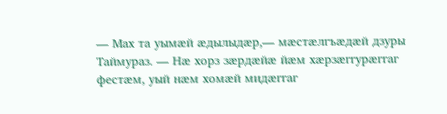— Мах та уымæй æдылыдæр,— мæстæлгъæдæй дзуры Таймураз. — Нæ хорз зæрдæйæ йæм хæрзæггурæггаг фестæм, уый нæм хомæй мидæггаг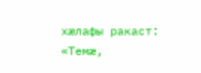хæлафы ракаст: «Темæ,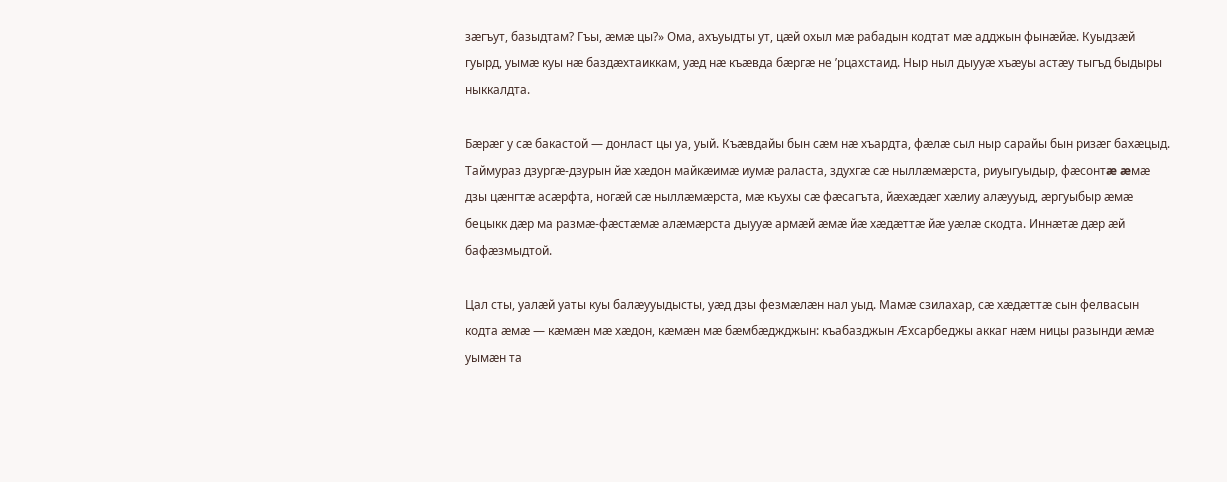зæгъут, базыдтам? Гъы, æмæ цы?» Ома, ахъуыдты ут, цæй охыл мæ рабадын кодтат мæ адджын фынæйæ. Куыдзæй гуырд, уымæ куы нæ баздæхтаиккам, уæд нæ къæвда бæргæ не ’рцахстаид. Ныр ныл дыууæ хъæуы астæу тыгъд быдыры ныккалдта.

Бæрæг у сæ бакастой — донласт цы уа, уый. Къæвдайы бын сæм нæ хъардта, фæлæ сыл ныр сарайы бын ризæг бахæцыд. Таймураз дзургæ-дзурын йæ хæдон майкæимæ иумæ раласта, здухгæ сæ ныллæмæрста, риуыгуыдыр, фæсонтæ æмæ дзы цæнгтæ асæрфта, ногæй сæ ныллæмæрста, мæ къухы сæ фæсагъта, йæхæдæг хæлиу алæууыд, æргуыбыр æмæ бецыкк дæр ма размæ-фæстæмæ алæмæрста дыууæ армæй æмæ йæ хæдæттæ йæ уæлæ скодта. Иннæтæ дæр æй бафæзмыдтой.

Цал сты, уалæй уаты куы балæууыдысты, уæд дзы фезмæлæн нал уыд. Мамæ сзилахар, сæ хæдæттæ сын фелвасын кодта æмæ — кæмæн мæ хæдон, кæмæн мæ бæмбæджджын: къабазджын Æхсарбеджы аккаг нæм ницы разынди æмæ уымæн та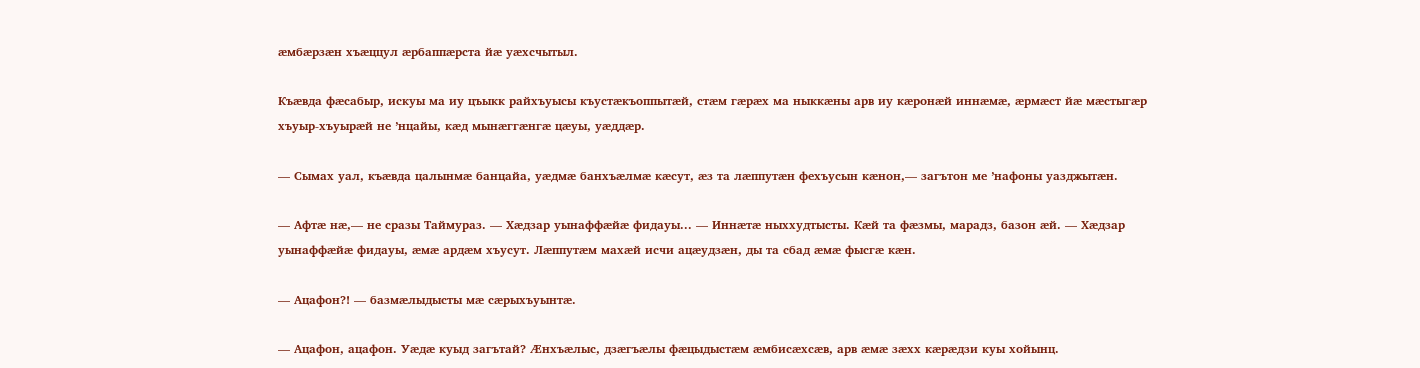æмбæрзæн хъæццул æрбаппæрста йæ уæхсчытыл.

Къæвда фæсабыр, искуы ма иу цъыкк райхъуысы къустæкъоппытæй, стæм гæрæх ма ныккæны арв иу кæронæй иннæмæ, æрмæст йæ мæстыгæр хъуыр-хъуырæй не ’нцайы, кæд мынæггæнгæ цæуы, уæддæр.

— Сымах уал, къæвда цалынмæ банцайа, уæдмæ банхъæлмæ кæсут, æз та лæппутæн фехъусын кæнон,— загътон ме ’нафоны уазджытæн.

— Афтæ нæ,— не сразы Таймураз. — Хæдзар уынаффæйæ фидауы... — Иннæтæ ныххудтысты. Кæй та фæзмы, марадз, базон æй. — Хæдзар уынаффæйæ фидауы, æмæ ардæм хъусут. Лæппутæм махæй исчи ацæудзæн, ды та сбад æмæ фысгæ кæн.

— Ацафон?! — базмæлыдысты мæ сæрыхъуынтæ.

— Ацафон, ацафон. Уæдæ куыд загътай? Æнхъæлыс, дзæгъæлы фæцыдыстæм æмбисæхсæв, арв æмæ зæхх кæрæдзи куы хойынц.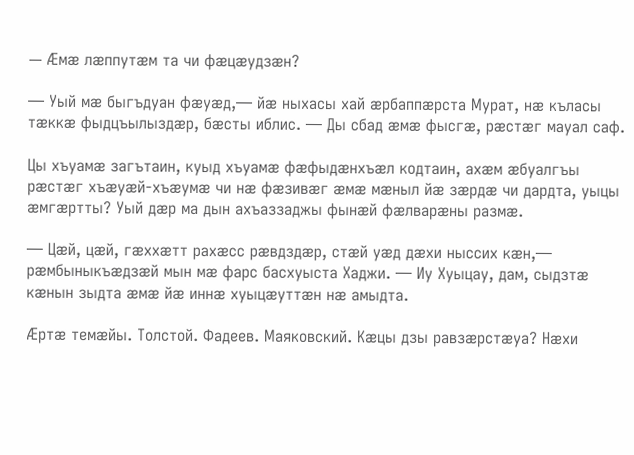— Æмæ лæппутæм та чи фæцæудзæн?

— Уый мæ быгъдуан фæуæд,— йæ ныхасы хай æрбаппæрста Мурат, нæ къласы тæккæ фыдцъылыздæр, бæсты иблис. — Ды сбад æмæ фысгæ, рæстæг мауал саф.

Цы хъуамæ загътаин, куыд хъуамæ фæфыдæнхъæл кодтаин, ахæм æбуалгъы рæстæг хъæуæй-хъæумæ чи нæ фæзивæг æмæ мæныл йæ зæрдæ чи дардта, уыцы æмгæртты? Уый дæр ма дын ахъаззаджы фынæй фæлварæны размæ.

— Цæй, цæй, гæххæтт рахæсс рæвдздæр, стæй уæд дæхи ныссих кæн,— рæмбыныкъæдзæй мын мæ фарс басхуыста Хаджи. — Иу Хуыцау, дам, сыдзтæ кæнын зыдта æмæ йæ иннæ хуыцæуттæн нæ амыдта.

Æртæ темæйы. Толстой. Фадеев. Маяковский. Кæцы дзы равзæрстæуа? Нæхи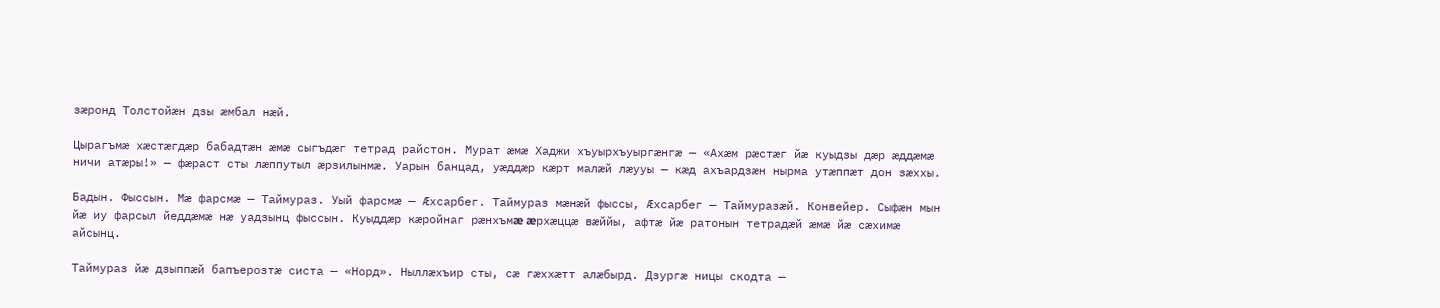зæронд Толстойæн дзы æмбал нæй.

Цырагъмæ хæстæгдæр бабадтæн æмæ сыгъдæг тетрад райстон. Мурат æмæ Хаджи хъуырхъуыргæнгæ — «Ахæм рæстæг йæ куыдзы дæр æддæмæ ничи атæры!» — фæраст сты лæппутыл æрзилынмæ. Уарын банцад, уæддæр кæрт малæй лæууы — кæд ахъардзæн нырма утæппæт дон зæххы.

Бадын. Фыссын. Мæ фарсмæ — Таймураз. Уый фарсмæ — Æхсарбег. Таймураз мæнæй фыссы, Æхсарбег — Таймуразæй. Конвейер. Сыфæн мын йæ иу фарсыл йеддæмæ нæ уадзынц фыссын. Куыддæр кæройнаг рæнхъмæ æрхæццæ вæййы, афтæ йæ ратонын тетрадæй æмæ йæ сæхимæ айсынц.

Таймураз йæ дзыппæй бапъерозтæ систа — «Норд». Ныллæхъир сты, сæ гæххæтт алæбырд. Дзургæ ницы скодта —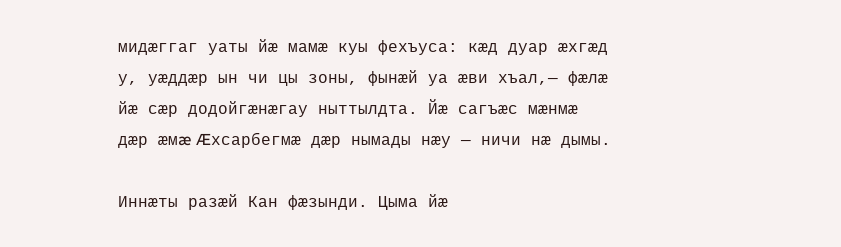мидæггаг уаты йæ мамæ куы фехъуса: кæд дуар æхгæд у, уæддæр ын чи цы зоны, фынæй уа æви хъал,— фæлæ йæ сæр додойгæнæгау ныттылдта. Йæ сагъæс мæнмæ дæр æмæ Æхсарбегмæ дæр нымады нæу — ничи нæ дымы.

Иннæты разæй Кан фæзынди. Цыма йæ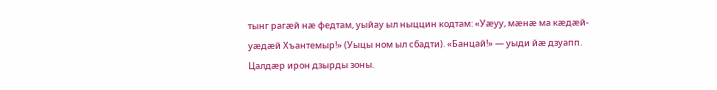тынг рагæй нæ федтам, уыйау ыл ныццин кодтам: «Уæуу, мæнæ ма кæдæй-уæдæй Хъантемыр!» (Уыцы ном ыл сбадти). «Банцай!» — уыди йæ дзуапп. Цалдæр ирон дзырды зоны.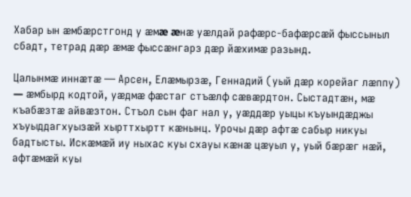Хабар ын æмбæрстгонд у æмæ æнæ уæлдай рафæрс-бафæрсæй фыссыныл сбадт, тетрад дæр æмæ фыссæнгарз дæр йæхимæ разынд.

Цалынмæ иннæтæ — Арсен, Елæмырзæ, Геннадий (уый дæр корейаг лæппу) — æмбырд кодтой, уæдмæ фæстаг стъæлф сæвæрдтон. Сыстадтæн, мæ къабæзтæ айвæзтон. Стъол сын фаг нал у, уæддæр уыцы къуындæджы хъуыддагхуызæй хырттхыртт кæнынц. Урочы дæр афтæ сабыр никуы бадтысты. Искæмæй иу ныхас куы схауы кæнæ цæуыл у, уый бæрæг нæй, афтæмæй куы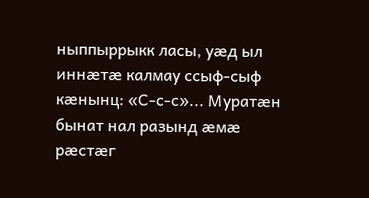ныппыррыкк ласы, уæд ыл иннæтæ калмау ссыф-сыф кæнынц: «С-с-с»... Муратæн бынат нал разынд æмæ рæстæг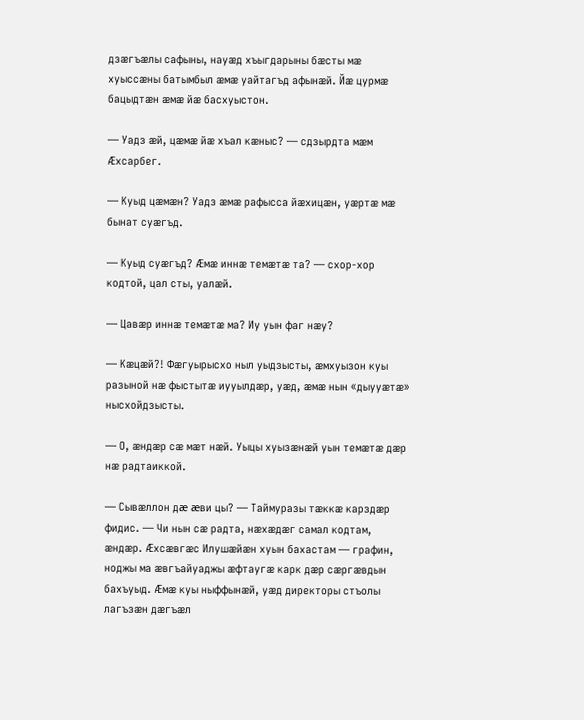дзæгъæлы сафыны, науæд хъыгдарыны бæсты мæ хуыссæны батымбыл æмæ уайтагъд афынæй. Йæ цурмæ бацыдтæн æмæ йæ басхуыстон.

— Уадз æй, цæмæ йæ хъал кæныс? — сдзырдта мæм Æхсарбег.

— Куыд цæмæн? Уадз æмæ рафысса йæхицæн, уæртæ мæ бынат суæгъд.

— Куыд суæгъд? Æмæ иннæ темæтæ та? — схор-хор кодтой, цал сты, уалæй.

— Цавæр иннæ темæтæ ма? Иу уын фаг нæу?

— Кæцæй?! Фæгуырысхо ныл уыдзысты, æмхуызон куы разыной нæ фыстытæ иууылдæр, уæд, æмæ нын «дыууæтæ» нысхойдзысты.

— О, æндæр сæ мæт нæй. Уыцы хуызæнæй уын темæтæ дæр нæ радтаиккой.

— Сывæллон дæ æви цы? — Таймуразы тæккæ карздæр фидис. — Чи нын сæ радта, нæхæдæг самал кодтам, æндæр. Æхсæвгæс Илушæйæн хуын бахастам — графин, ноджы ма æвгъайуаджы æфтаугæ карк дæр сæргæвдын бахъуыд. Æмæ куы ныффынæй, уæд директоры стъолы лагъзæн дæгъæл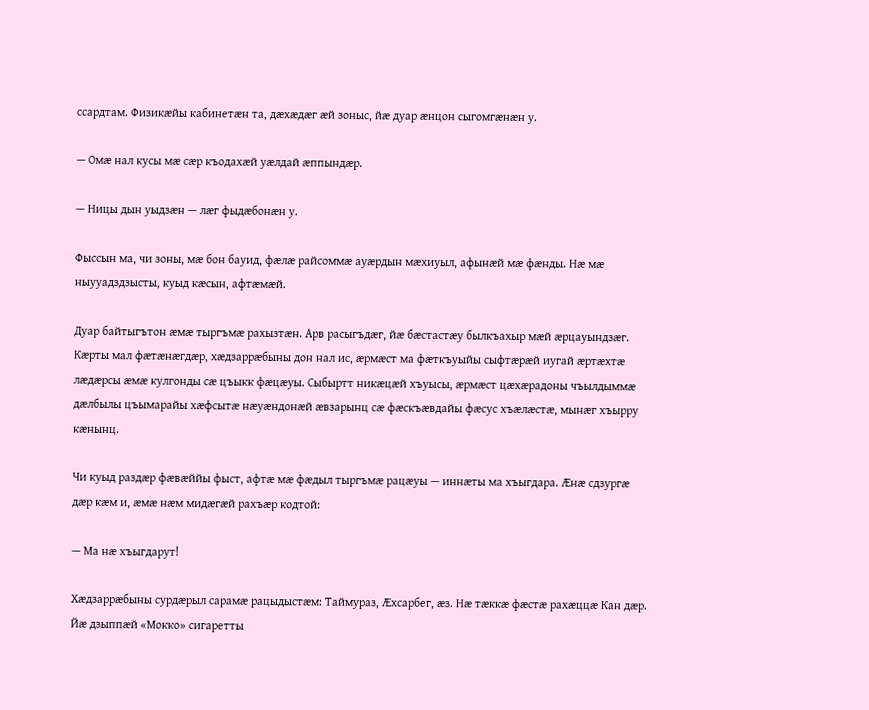ссардтам. Физикæйы кабинетæн та, дæхæдæг æй зоныс, йæ дуар æнцон сыгомгæнæн у.

— Омæ нал кусы мæ сæр къодахæй уæлдай æппындæр.

— Ницы дын уыдзæн — лæг фыдæбонæн у.

Фыссын ма, чи зоны, мæ бон бауид, фæлæ райсоммæ ауæрдын мæхиуыл, афынæй мæ фæнды. Нæ мæ ныууадздзысты, куыд кæсын, афтæмæй.

Дуар байтыгътон æмæ тыргъмæ рахызтæн. Арв расыгъдæг, йæ бæстастæу былкъахыр мæй æрцауындзæг. Кæрты мал фæтæнæгдæр, хæдзаррæбыны дон нал ис, æрмæст ма фæткъуыйы сыфтæрæй иугай æртæхтæ лæдæрсы æмæ кулгонды сæ цъыкк фæцæуы. Сыбыртт никæцæй хъуысы, æрмæст цæхæрадоны чъылдыммæ дæлбылы цъымарайы хæфсытæ нæуæндонæй æвзарынц сæ фæскъæвдайы фæсус хъæлæстæ, мынæг хъырру кæнынц.

Чи куыд раздæр фæвæййы фыст, афтæ мæ фæдыл тыргъмæ рацæуы — иннæты ма хъыгдара. Æнæ сдзургæ дæр кæм и, æмæ нæм мидæгæй рахъæр кодтой:

— Ма нæ хъыгдарут!

Хæдзаррæбыны сурдæрыл сарамæ рацыдыстæм: Таймураз, Æхсарбег, æз. Нæ тæккæ фæстæ рахæццæ Кан дæр. Йæ дзыппæй «Мокко» сигаретты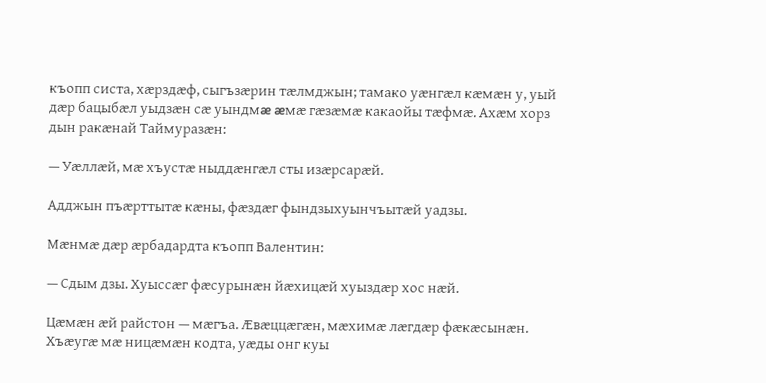къопп систа, хæрздæф, сыгъзæрин тæлмджын; тамако уæнгæл кæмæн у, уый дæр бацыбæл уыдзæн сæ уындмæ æмæ гæзæмæ какаойы тæфмæ. Ахæм хорз дын ракæнай Таймуразæн:

— Уæллæй, мæ хъустæ ныддæнгæл сты изæрсарæй.

Адджын пъæрттытæ кæны, фæздæг фындзыхуынчъытæй уадзы.

Мæнмæ дæр æрбадардта къопп Валентин:

— Сдым дзы. Хуыссæг фæсурынæн йæхицæй хуыздæр хос нæй.

Цæмæн æй райстон — мæгъа. Æвæццæгæн, мæхимæ лæгдæр фæкæсынæн. Хъæугæ мæ ницæмæн кодта, уæды онг куы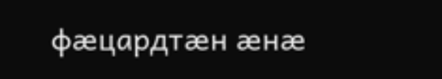фæцардтæн æнæ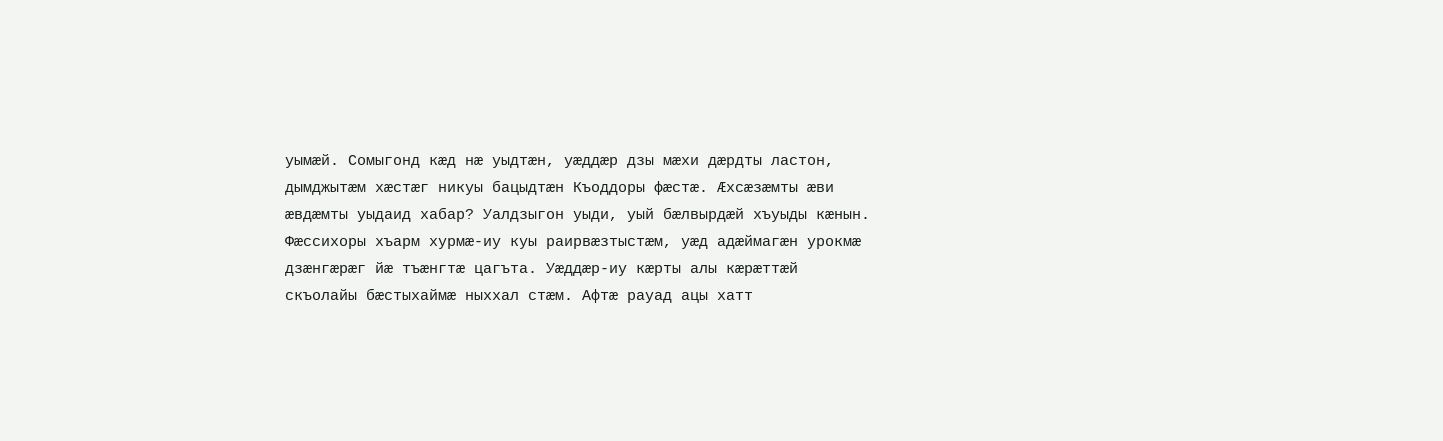уымæй. Сомыгонд кæд нæ уыдтæн, уæддæр дзы мæхи дæрдты ластон, дымджытæм хæстæг никуы бацыдтæн Къоддоры фæстæ. Æхсæзæмты æви æвдæмты уыдаид хабар? Уалдзыгон уыди, уый бæлвырдæй хъуыды кæнын. Фæссихоры хъарм хурмæ-иу куы раирвæзтыстæм, уæд адæймагæн урокмæ дзæнгæрæг йæ тъæнгтæ цагъта. Уæддæр-иу кæрты алы кæрæттæй скъолайы бæстыхаймæ ныххал стæм. Афтæ рауад ацы хатт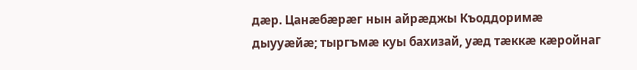дæр. Цанæбæрæг нын айрæджы Къоддоримæ дыууæйæ; тыргъмæ куы бахизай, уæд тæккæ кæройнаг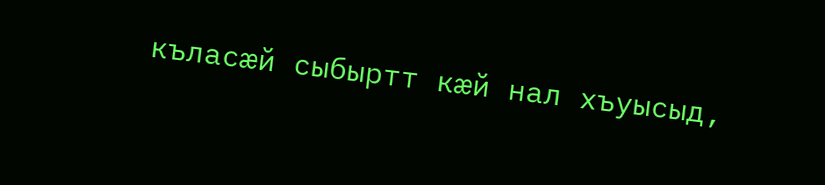къласæй сыбыртт кæй нал хъуысыд,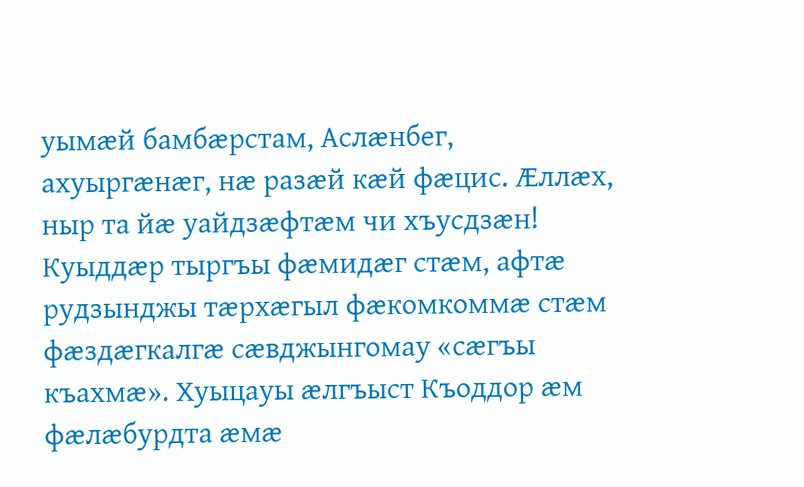уымæй бамбæрстам, Аслæнбег, ахуыргæнæг, нæ разæй кæй фæцис. Æллæх, ныр та йæ уайдзæфтæм чи хъусдзæн! Куыддæр тыргъы фæмидæг стæм, афтæ рудзынджы тæрхæгыл фæкомкоммæ стæм фæздæгкалгæ сæвджынгомау «сæгъы къахмæ». Хуыцауы æлгъыст Къоддор æм фæлæбурдта æмæ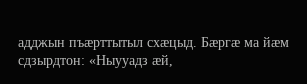адджын пъæрттытыл схæцыд. Бæргæ ма йæм сдзырдтон: «Ныууадз æй,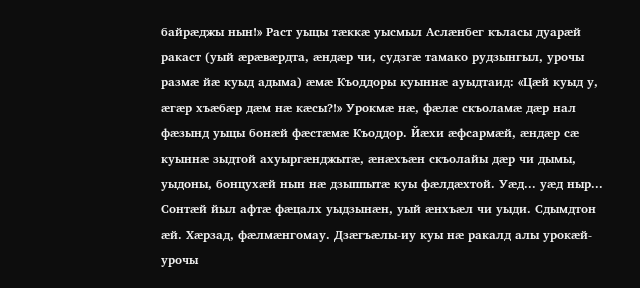байрæджы нын!» Раст уыцы тæккæ уысмыл Аслæнбег къласы дуарæй ракаст (уый æрæвæрдта, æндæр чи, судзгæ тамако рудзынгыл, урочы размæ йæ куыд адыма) æмæ Къоддоры куыннæ ауыдтаид: «Цæй куыд у, æгæр хъæбæр дæм нæ кæсы?!» Урокмæ нæ, фæлæ скъоламæ дæр нал фæзынд уыцы бонæй фæстæмæ Къоддор. Йæхи æфсармæй, æндæр сæ куыннæ зыдтой ахуыргæнджытæ, æнæхъæн скъолайы дæр чи дымы, уыдоны, бонцухæй нын нæ дзыппытæ куы фæлдæхтой. Уæд... уæд ныр... Сонтæй йыл афтæ фæцалх уыдзынæн, уый æнхъæл чи уыди. Сдымдтон æй. Хæрзад, фæлмæнгомау. Дзæгъæлы-иу куы нæ ракалд алы урокæй-урочы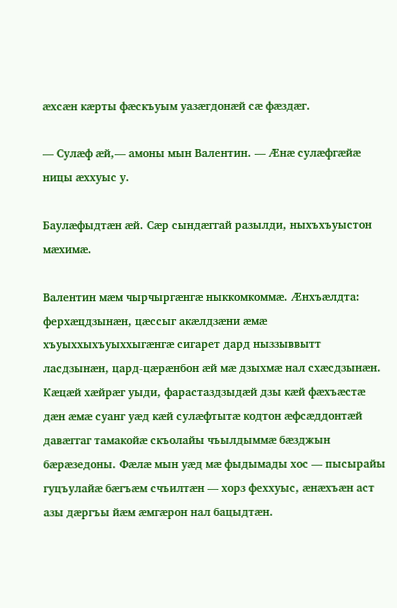æхсæн кæрты фæскъуым уазæгдонæй сæ фæздæг.

— Сулæф æй,— амоны мын Валентин. — Æнæ сулæфгæйæ ницы æххуыс у.

Баулæфыдтæн æй. Сæр сындæггай разылди, ныхъхъуыстон мæхимæ.

Валентин мæм чырчыргæнгæ ныккомкоммæ. Æнхъæлдта: ферхæцдзынæн, цæссыг акæлдзæни æмæ хъуыххыхъуыххыгæнгæ сигарет дард ныззыввытт ласдзынæн, цард-цæрæнбон æй мæ дзыхмæ нал схæсдзынæн. Кæцæй хæйрæг уыди, фарастаздзыдæй дзы кæй фæхъæстæ дæн æмæ суанг уæд кæй сулæфтытæ кодтон æфсæддонтæй давæггаг тамакойæ скъолайы чъылдыммæ бæзджын бæрæзедоны. Фæлæ мын уæд мæ фыдымады хос — пысырайы гуцъулайæ бæгъæм счъилтæн — хорз феххуыс, æнæхъæн аст азы дæргъы йæм æмгæрон нал бацыдтæн.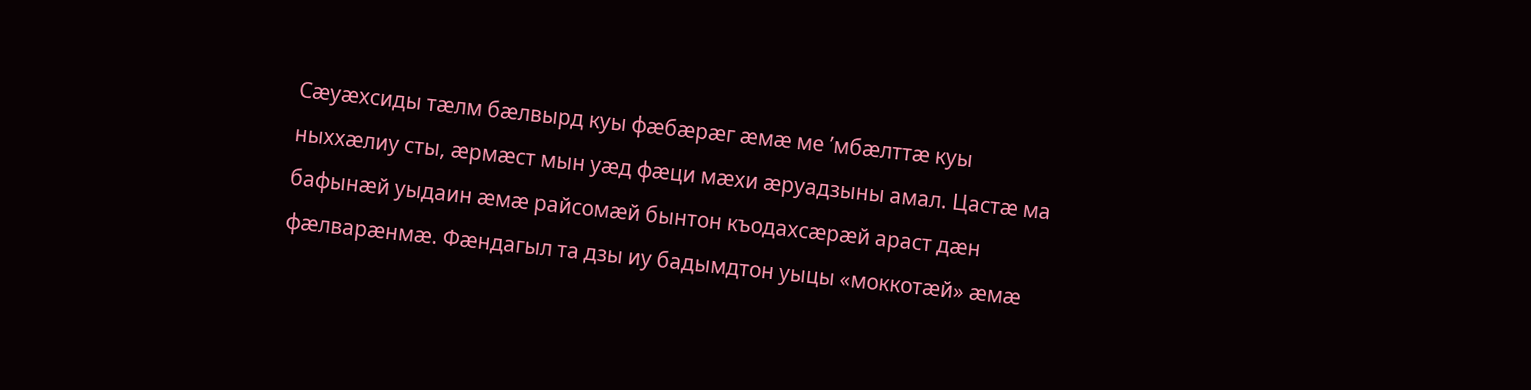Сæуæхсиды тæлм бæлвырд куы фæбæрæг æмæ ме ’мбæлттæ куы ныххæлиу сты, æрмæст мын уæд фæци мæхи æруадзыны амал. Цастæ ма бафынæй уыдаин æмæ райсомæй бынтон къодахсæрæй араст дæн фæлварæнмæ. Фæндагыл та дзы иу бадымдтон уыцы «моккотæй» æмæ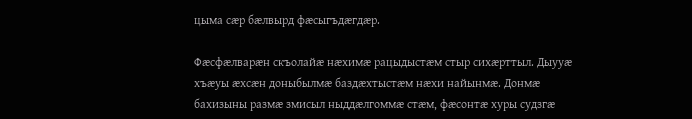цыма сæр бæлвырд фæсыгъдæгдæр.

Фæсфæлварæн скъолайæ нæхимæ рацыдыстæм стыр сихæрттыл. Дыууæ хъæуы æхсæн доныбылмæ баздæхтыстæм нæхи найынмæ. Донмæ бахизыны размæ змисыл ныддæлгоммæ стæм, фæсонтæ хуры судзгæ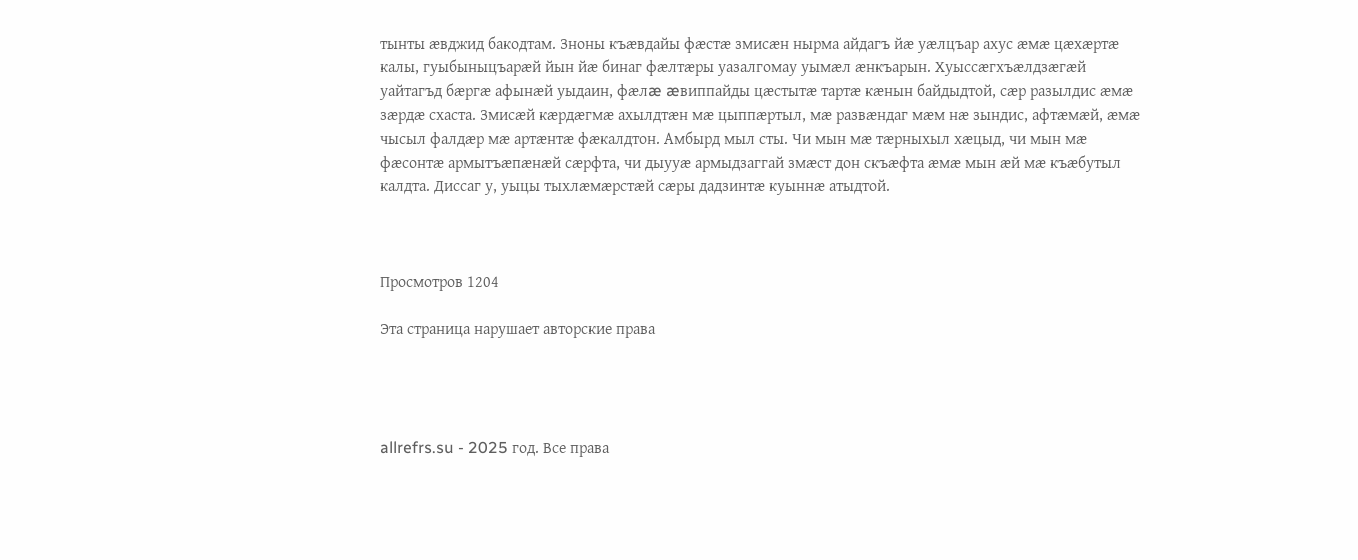тынты æвджид бакодтам. Зноны къæвдайы фæстæ змисæн нырма айдагъ йæ уæлцъар ахус æмæ цæхæртæ калы, гуыбыныцъарæй йын йæ бинаг фæлтæры уазалгомау уымæл æнкъарын. Хуыссæгхъæлдзæгæй уайтагъд бæргæ афынæй уыдаин, фæлæ æвиппайды цæстытæ тартæ кæнын байдыдтой, сæр разылдис æмæ зæрдæ схаста. Змисæй кæрдæгмæ ахылдтæн мæ цыппæртыл, мæ развæндаг мæм нæ зындис, афтæмæй, æмæ чысыл фалдæр мæ артæнтæ фæкалдтон. Амбырд мыл сты. Чи мын мæ тæрныхыл хæцыд, чи мын мæ фæсонтæ армытъæпæнæй сæрфта, чи дыууæ армыдзаггай змæст дон скъæфта æмæ мын æй мæ къæбутыл калдта. Диссаг у, уыцы тыхлæмæрстæй сæры дадзинтæ куыннæ атыдтой.



Просмотров 1204

Эта страница нарушает авторские права




allrefrs.su - 2025 год. Все права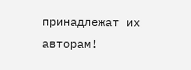принадлежат их авторам!